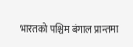भारतको पश्चिम बंगाल प्रान्तमा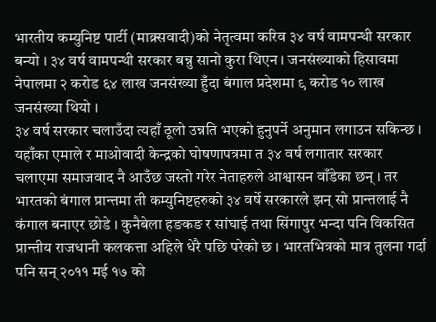भारतीय कम्युनिष्ट पार्टी (माक्र्सवादी)को नेतृत्वमा करिव ३४ वर्ष वामपन्थी सरकार बन्यो । ३४ वर्ष वामपन्थी सरकार बन्नु सानो कुरा थिएन । जनसंख्याको हिसावमा नेपालमा २ करोड ६४ लाख जनसंख्या हुँदा बंगाल प्रदेशमा ९ करोड १० लाख जनसंख्या थियो ।
३४ वर्ष सरकार चलाउँदा त्यहाँ ठूलो उन्नति भएको हुनुपर्ने अनुमान लगाउन सकिन्छ । यहाँका एमाले र माओवादी केन्द्रको घोषणापत्रमा त ३४ वर्ष लगातार सरकार चलाएमा समाजवाद नै आउँछ जस्तो गरेर नेताहरुले आश्वासन वाँडेका छन् । तर भारतको बंगाल प्रान्तमा ती कम्युनिष्टहरुको ३४ वर्षे सरकारले झन् सो प्रान्तलाई नै कंगाल बनाएर छोडे । कुनैबेला हङकङ र सांघाई तथा सिंगापुर भन्दा पनि विकसित प्रान्तीय राजधानी कलकत्ता अहिले धेरै पछि परेको छ । भारतभित्रको मात्र तुलना गर्दा पनि सन् २०११ मई १७ को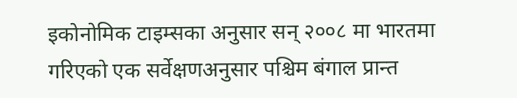इकोनोमिक टाइम्सका अनुसार सन् २००८ मा भारतमा गरिएको एक सर्वेक्षणअनुसार पश्चिम बंगाल प्रान्त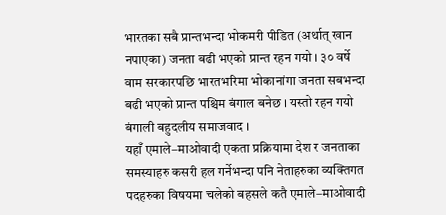भारतका सबै प्रान्तभन्दा भोकमरी पीडित (अर्थात् खान नपाएका) जनता बढी भएको प्रान्त रहन गयो । ३० वर्षे वाम सरकारपछि भारतभरिमा भोकानांगा जनता सबभन्दा बढी भएको प्रान्त पश्चिम बंगाल बनेछ । यस्तो रहन गयो बंगाली बहुदलीय समाजवाद ।
यहाँ एमाले–माओवादी एकता प्रक्रियामा देश र जनताका समस्याहरु कसरी हल गर्नेभन्दा पनि नेताहरुका व्यक्तिगत पदहरुका विषयमा चलेको बहसले कतै एमाले–माओवादी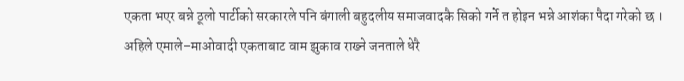एकता भएर बन्ने ठूलो पार्टीको सरकारले पनि बंगाली बहुदलीय समाजवादकै सिको गर्ने त होइन भन्ने आशंका पैदा गरेको छ ।
अहिले एमाले–माओवादी एकताबाट वाम झुकाव राख्ने जनताले धेरै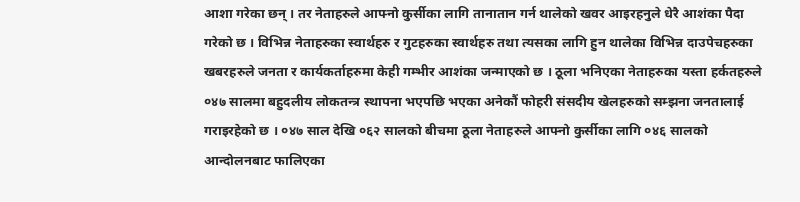आशा गरेका छन् । तर नेताहरुले आफ्नो कुर्सीका लागि तानातान गर्न थालेको खवर आइरहनुले धेरै आशंका पैदा गरेको छ । विभिन्न नेताहरुका स्वार्थहरु र गुटहरुका स्वार्थहरु तथा त्यसका लागि हुन थालेका विभिन्न दाउपेचहरुका खबरहरुले जनता र कार्यकर्ताहरुमा केही गम्भीर आशंका जन्माएको छ । ठूला भनिएका नेताहरुका यस्ता हर्कतहरुले ०४७ सालमा बहुदलीय लोकतन्त्र स्थापना भएपछि भएका अनेकौं फोहरी संसदीय खेलहरुको सम्झना जनतालाई गराइरहेको छ । ०४७ साल देखि ०६२ सालको बीचमा ठूला नेताहरुले आफ्नो कुर्सीका लागि ०४६ सालको आन्दोलनबाट फालिएका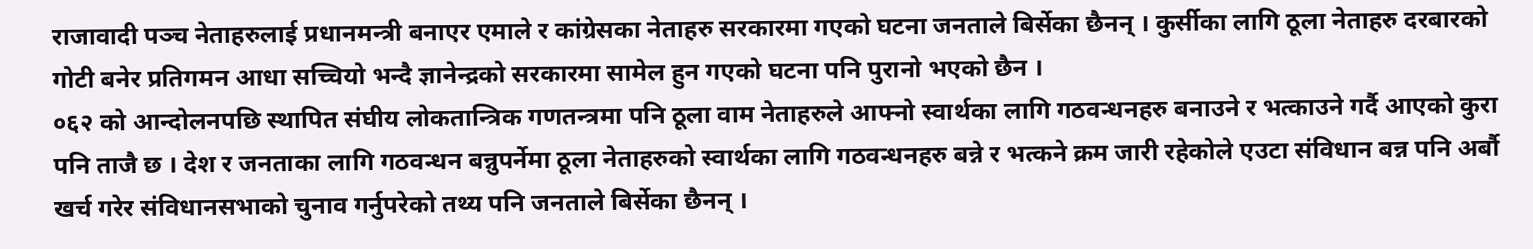राजावादी पञ्च नेताहरुलाई प्रधानमन्त्री बनाएर एमाले र कांग्रेसका नेताहरु सरकारमा गएको घटना जनताले बिर्सेका छैनन् । कुर्सीका लागि ठूला नेताहरु दरबारको गोटी बनेर प्रतिगमन आधा सच्चियो भन्दै ज्ञानेन्द्रको सरकारमा सामेल हुन गएको घटना पनि पुरानो भएको छैन ।
०६२ को आन्दोलनपछि स्थापित संघीय लोकतान्त्रिक गणतन्त्रमा पनि ठूला वाम नेताहरुले आफ्नो स्वार्थका लागि गठवन्धनहरु बनाउने र भत्काउने गर्दै आएको कुरा पनि ताजै छ । देश र जनताका लागि गठवन्धन बन्नुपर्नेमा ठूला नेताहरुको स्वार्थका लागि गठवन्धनहरु बन्ने र भत्कने क्रम जारी रहेकोले एउटा संविधान बन्न पनि अर्बौ खर्च गरेर संविधानसभाको चुनाव गर्नुपरेको तथ्य पनि जनताले बिर्सेका छैनन् ।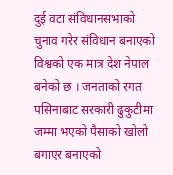दुई वटा संविधानसभाको चुनाव गरेर संविधान बनाएको विश्वको एक मात्र देश नेपाल बनेको छ । जनताको रगत पसिनाबाट सरकारी ढुकुटीमा जम्मा भएको पैसाको खोलो बगाएर बनाएको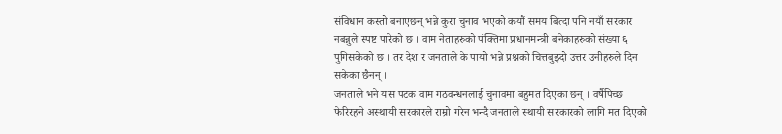संविधान कस्तो बनाएछन् भन्ने कुरा चुनाव भएको कयौं समय बित्दा पनि नयाँ सरकार नबन्नुले स्पष्ट पारेको छ । वाम नेताहरुको पंक्तिमा प्रधानमन्त्री बनेकाहरुको संख्या ६ पुगिसकेको छ । तर देश र जनताले के पायो भन्ने प्रश्नको चित्तबुझ्दो उत्तर उनीहरुले दिन सकेका छैनन् ।
जनताले भने यस पटक वाम गठवन्धनलाई चुनावमा बहुमत दिएका छन् । वर्षैपिच्छ फेरिरहने अस्थायी सरकारले राम्रो गरेन भन्दै जनताले स्थायी सरकारको लागि मत दिएको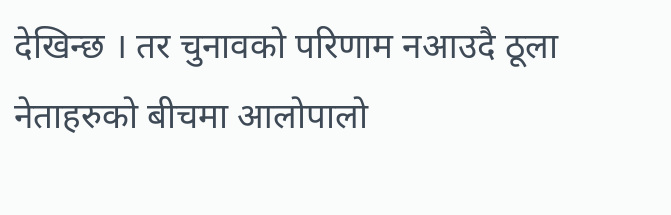देखिन्छ । तर चुनावको परिणाम नआउदै ठूला नेताहरुको बीचमा आलोपालो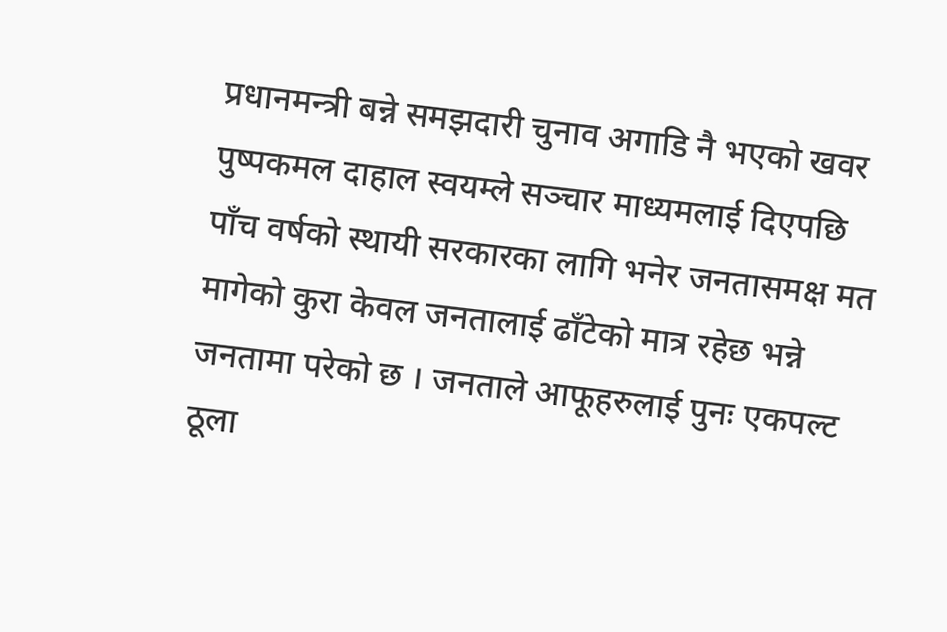प्रधानमन्त्री बन्ने समझदारी चुनाव अगाडि नै भएको खवर पुष्पकमल दाहाल स्वयम्ले सञ्चार माध्यमलाई दिएपछि पाँच वर्षको स्थायी सरकारका लागि भनेर जनतासमक्ष मत मागेको कुरा केवल जनतालाई ढाँटेको मात्र रहेछ भन्ने जनतामा परेको छ । जनताले आफूहरुलाई पुनः एकपल्ट ठूला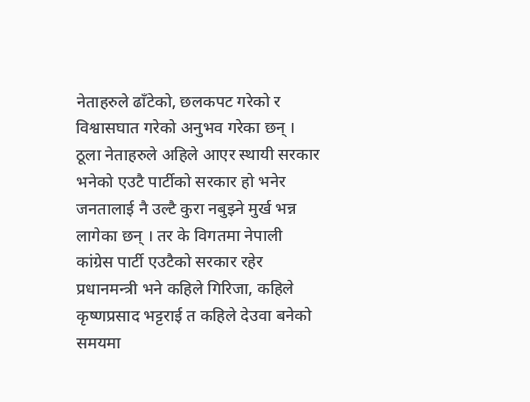नेताहरुले ढाँटेको, छलकपट गरेको र विश्वासघात गरेको अनुभव गरेका छन् ।
ठूला नेताहरुले अहिले आएर स्थायी सरकार भनेको एउटै पार्टीको सरकार हो भनेर जनतालाई नै उल्टै कुरा नबुझ्ने मुर्ख भन्न लागेका छन् । तर के विगतमा नेपाली कांग्रेस पार्टी एउटैको सरकार रहेर प्रधानमन्त्री भने कहिले गिरिजा, कहिले कृष्णप्रसाद भट्टराई त कहिले देउवा बनेको समयमा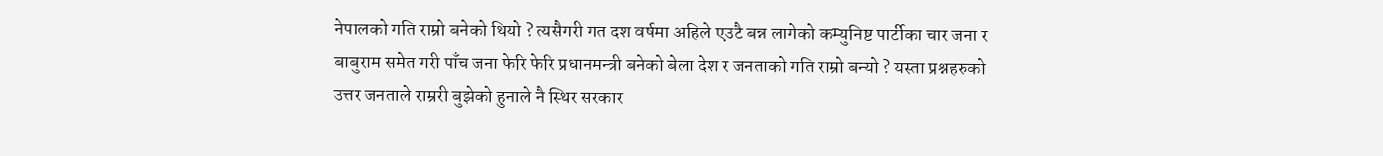नेपालको गति राम्रो बनेको थियो ? त्यसैगरी गत दश वर्षमा अहिले एउटै बन्न लागेको कम्युनिष्ट पार्टीका चार जना र बाबुराम समेत गरी पाँच जना फेरि फेरि प्रधानमन्त्री बनेको बेला देश र जनताको गति राम्रो बन्यो ? यस्ता प्रश्नहरुको उत्तर जनताले राम्ररी बुझेको हुनाले नै स्थिर सरकार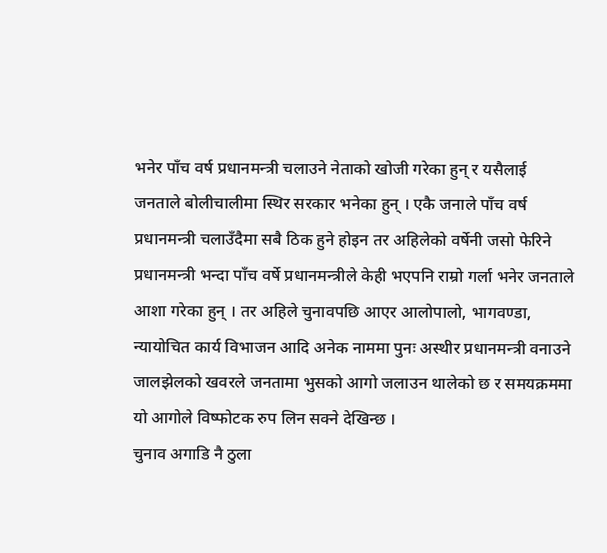भनेर पाँच वर्ष प्रधानमन्त्री चलाउने नेताको खोजी गरेका हुन् र यसैलाई जनताले बोलीचालीमा स्थिर सरकार भनेका हुन् । एकै जनाले पाँच वर्ष प्रधानमन्त्री चलाउँदैमा सबै ठिक हुने होइन तर अहिलेको वर्षेनी जसो फेरिने प्रधानमन्त्री भन्दा पाँच वर्षे प्रधानमन्त्रीले केही भएपनि राम्रो गर्ला भनेर जनताले आशा गरेका हुन् । तर अहिले चुनावपछि आएर आलोपालो, भागवण्डा, न्यायोचित कार्य विभाजन आदि अनेक नाममा पुनः अस्थीर प्रधानमन्त्री वनाउने जालझेलको खवरले जनतामा भुसको आगो जलाउन थालेको छ र समयक्रममा यो आगोले विष्फोटक रुप लिन सक्ने देखिन्छ ।
चुनाव अगाडि नै ठुला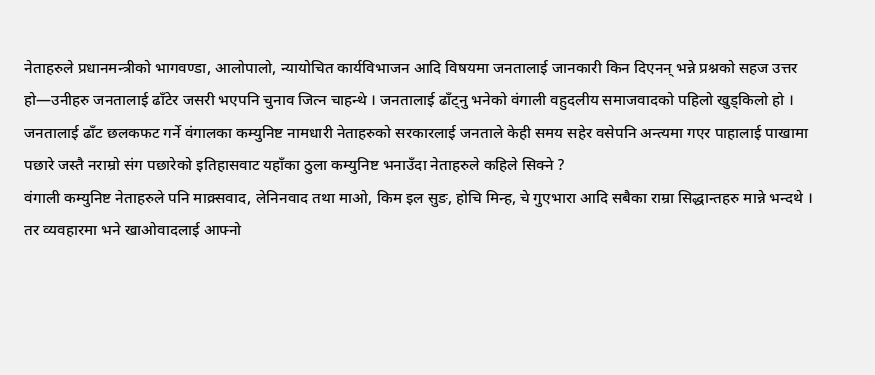नेताहरुले प्रधानमन्त्रीको भागवण्डा, आलोपालो, न्यायोचित कार्यविभाजन आदि विषयमा जनतालाई जानकारी किन दिएनन् भन्ने प्रश्नको सहज उत्तर हो—उनीहरु जनतालाई ढाँटेर जसरी भएपनि चुनाव जित्न चाहन्थे । जनतालाई ढाँट्नु भनेको वंगाली वहुदलीय समाजवादको पहिलो खुड्किलो हो । जनतालाई ढाँट छलकफट गर्ने वंगालका कम्युनिष्ट नामधारी नेताहरुको सरकारलाई जनताले केही समय सहेर वसेपनि अन्त्यमा गएर पाहालाई पाखामा पछारे जस्तै नराम्रो संग पछारेको इतिहासवाट यहाँका ठुला कम्युनिष्ट भनाउँदा नेताहरुले कहिले सिक्ने ?
वंगाली कम्युनिष्ट नेताहरुले पनि माक्र्सवाद, लेनिनवाद तथा माओ, किम इल सुङ, होचि मिन्ह, चे गुएभारा आदि सबैका राम्रा सिद्धान्तहरु मान्ने भन्दथे । तर व्यवहारमा भने खाओवादलाई आफ्नो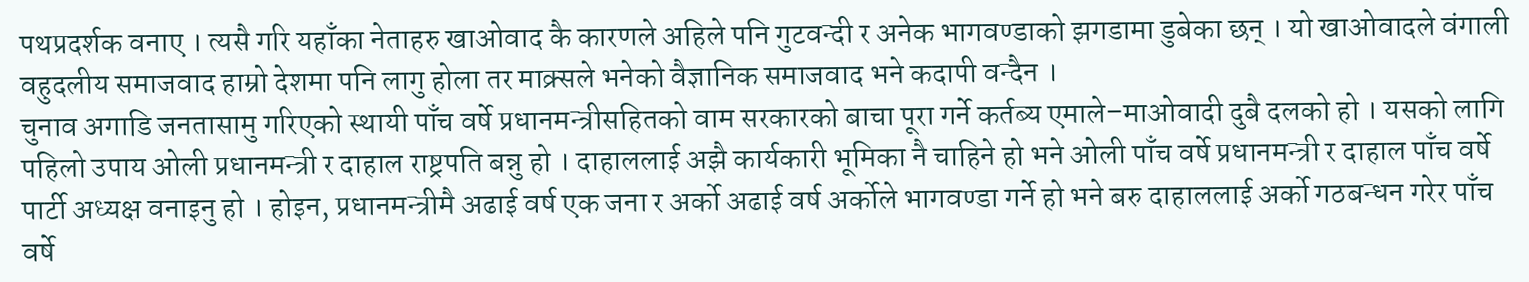पथप्रदर्शक वनाए । त्यसै गरि यहाँका नेताहरु खाओवाद कै कारणले अहिले पनि गुटवन्दी र अनेक भागवण्डाको झगडामा डुबेका छन् । यो खाओवादले वंगाली वहुदलीय समाजवाद हाम्रो देशमा पनि लागु होला तर माक्र्सले भनेको वैज्ञानिक समाजवाद भने कदापी वन्दैन ।
चुनाव अगाडि जनतासामु गरिएको स्थायी पाँच वर्षे प्रधानमन्त्रीसहितको वाम सरकारको बाचा पूरा गर्ने कर्तब्य एमाले–माओवादी दुबै दलको हो । यसको लागि पहिलो उपाय ओली प्रधानमन्त्री र दाहाल राष्ट्रपति बन्नु हो । दाहाललाई अझै कार्यकारी भूमिका नै चाहिने हो भने ओली पाँच वर्षे प्रधानमन्त्री र दाहाल पाँच वर्षे पार्टी अध्यक्ष वनाइनु हो । होइन, प्रधानमन्त्रीमै अढाई वर्ष एक जना र अर्को अढाई वर्ष अर्कोले भागवण्डा गर्ने हो भने बरु दाहाललाई अर्को गठबन्धन गरेर पाँच वर्षे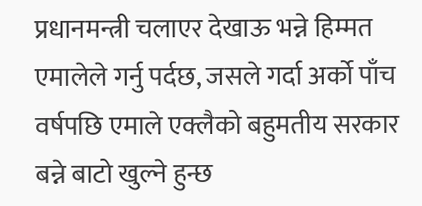प्रधानमन्त्री चलाएर देखाऊ भन्ने हिम्मत एमालेले गर्नु पर्दछ, जसले गर्दा अर्को पाँच वर्षपछि एमाले एक्लैको बहुमतीय सरकार बन्ने बाटो खुल्ने हुन्छ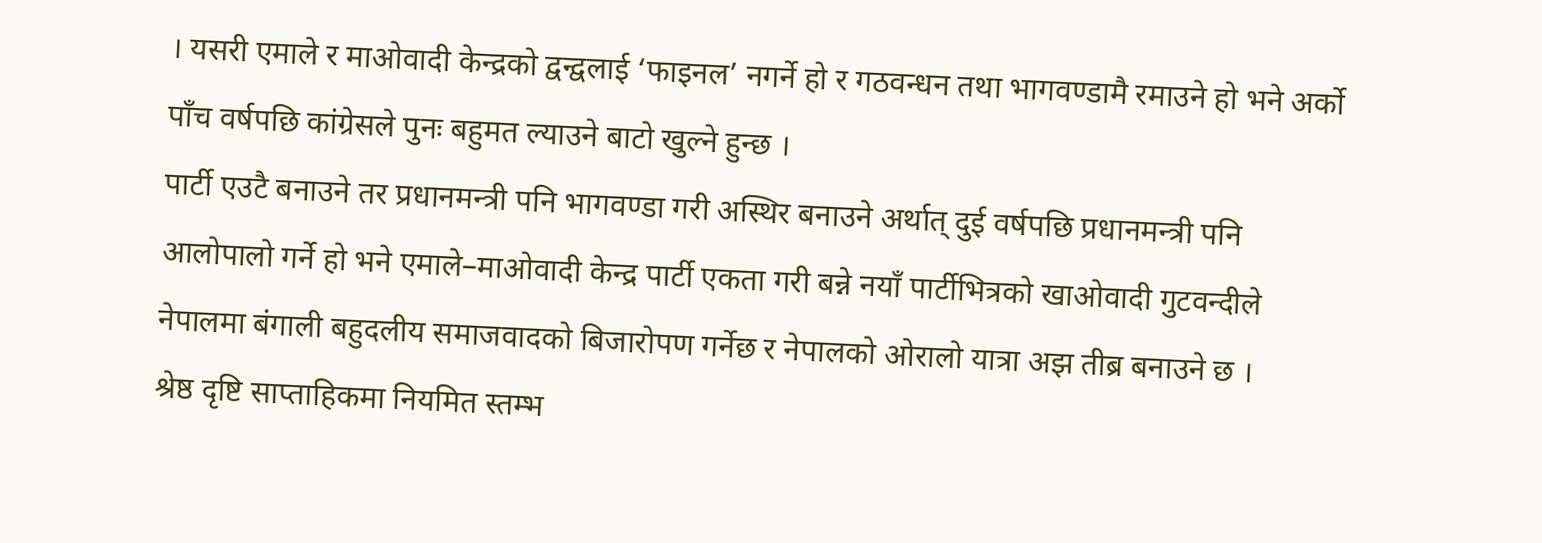। यसरी एमाले र माओवादी केन्द्रको द्वन्द्वलाई ‘फाइनल’ नगर्ने हो र गठवन्धन तथा भागवण्डामै रमाउने हो भने अर्को पाँच वर्षपछि कांग्रेसले पुनः बहुमत ल्याउने बाटो खुल्ने हुन्छ ।
पार्टी एउटै बनाउने तर प्रधानमन्त्री पनि भागवण्डा गरी अस्थिर बनाउने अर्थात् दुई वर्षपछि प्रधानमन्त्री पनि आलोपालो गर्ने हो भने एमाले–माओवादी केन्द्र पार्टी एकता गरी बन्ने नयाँ पार्टीभित्रको खाओवादी गुटवन्दीले नेपालमा बंगाली बहुदलीय समाजवादको बिजारोपण गर्नेछ र नेपालको ओरालो यात्रा अझ तीब्र बनाउने छ ।
श्रेष्ठ दृष्टि साप्ताहिकमा नियमित स्तम्भ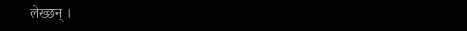लेख्छन् ।